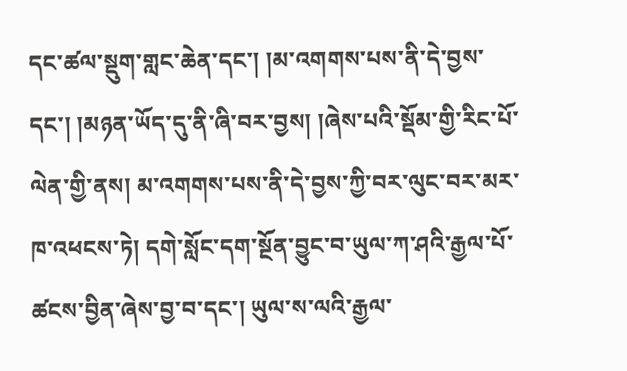དང་ཚལ་སྡུག་གླང་ཆེན་དང་། །མ་འགགས་པས་ནི་དེ་བྱས་དང་། །མཉན་ཡོད་དུ་ནི་ཞི་བར་བྱས། །ཞེས་པའི་སྡོམ་གྱི་རིང་པོ་ལེན་གྱི་ནས། མ་འགགས་པས་ནི་དེ་བྱས་ཀྱི་བར་ལུང་བར་མར་ཁ་འཕངས་ཏེ། དགེ་སློང་དག་སྔོན་བྱུང་བ་ཡུལ་ཀ་ཤའི་རྒྱལ་པོ་ཚངས་བྱིན་ཞེས་བྱ་བ་དང་། ཡུལ་ས་ལའི་རྒྱལ་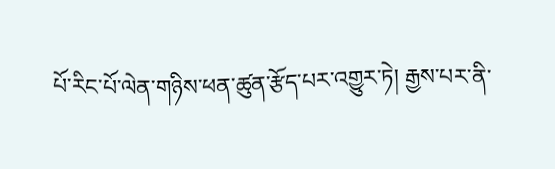པོ་རིང་པོ་ལེན་གཉིས་ཕན་ཚུན་རྩོད་པར་འགྱུར་ཏེ། རྒྱས་པར་ནི་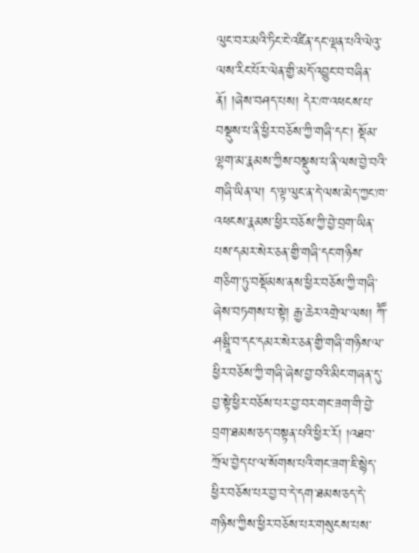ལུང་བར་མའི་ཏིང་ངེ་འཛིན་དང་ལྡན་པའི་ལེའུ་ལས་རིང་པོར་ལེན་གྱི་མདོ་འབྱུང་བ་བཞིན་ནོ། །ཞེས་བཤད་པས། དེར་ཁ་འཕངས་པ་བསྡུས་པ་ནི་ཕྱིར་བཅོས་ཀྱི་གཞི་དང་། སྡོམ་ལྷག་མ་རྣམས་ཀྱིས་བསྡུས་པ་ནི་ལས་བྱེ་བའི་གཞི་ཡིན་ལ། ད་ལྟ་ལུང་ན་དེ་ལས་མེད་ཀྱང་ཁ་འཕངས་རྣམས་ཕྱིར་བཅོས་ཀྱི་བྱེ་བྲག་ཡིན་པས་དམར་སེར་ཅན་གྱི་གཞི་དང་གཉིས་གཅིག་ཏུ་བསྡོམས་ནས་ཕྱིར་བཅོས་ཀྱི་གཞི་ཞེས་བཏགས་པ་སྟེ། རྒྱ་ཆེར་འགྲེལ་ལས། ཀཽ་ཤམྦཱི་བ་དང་དམར་སེར་ཅན་གྱི་གཞི་གཉིས་ལ་ཕྱིར་བཅོས་ཀྱི་གཞི་ཞེས་བྱ་བའི་མིང་གཞན་དུ་བྱ་སྟེ་ཕྱིར་བཅོས་པར་བྱ་བར་གང་ཟག་གི་བྱེ་བྲག་ཐམས་ཅད་བསྟན་པའི་ཕྱིར་རོ། །འཐབ་ཀྲོལ་བྱེད་པ་ལ་སོགས་པའི་གང་ཟག་ཇི་སྙེད་ཕྱིར་བཅོས་པར་བྱ་བ་དེ་དག་ཐམས་ཅད་དེ་གཉིས་ཀྱིས་ཕྱིར་བཅོས་པར་གསུངས་པས་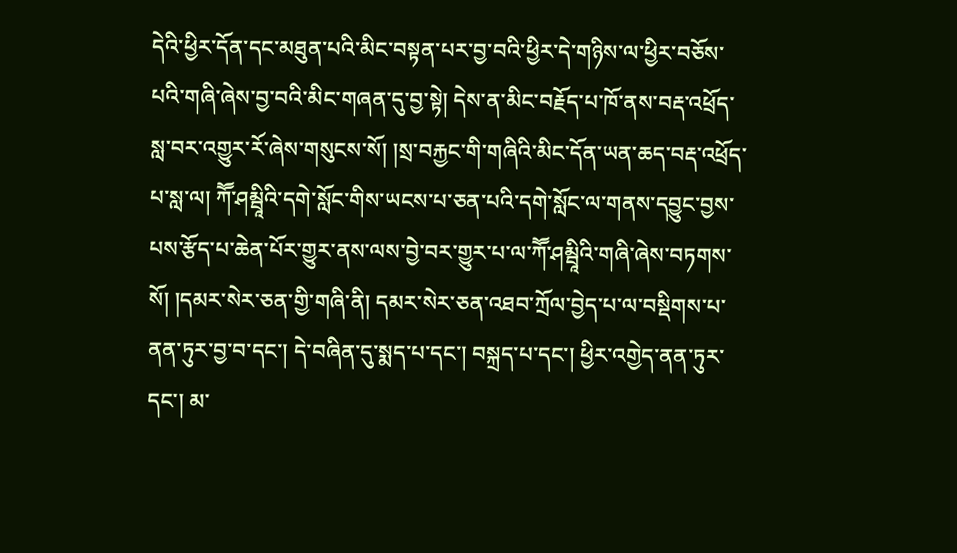དེའི་ཕྱིར་དོན་དང་མཐུན་པའི་མིང་བསྟན་པར་བྱ་བའི་ཕྱིར་དེ་གཉིས་ལ་ཕྱིར་བཅོས་པའི་གཞི་ཞེས་བྱ་བའི་མིང་གཞན་དུ་བྱ་སྟེ། དེས་ན་མིང་བརྗོད་པ་ཁོ་ནས་བརྡ་འཕྲོད་སླ་བར་འགྱུར་རོ་ཞེས་གསུངས་སོ། །སྲ་བརྐྱང་གི་གཞིའི་མིང་དོན་ཡན་ཆད་བརྡ་འཕྲོད་པ་སླ་ལ། ཀཽ་ཤམྦཱིའི་དགེ་སློང་གིས་ཡངས་པ་ཅན་པའི་དགེ་སློང་ལ་གནས་དབྱུང་བྱས་པས་རྩོད་པ་ཆེན་པོར་གྱུར་ནས་ལས་བྱེ་བར་གྱུར་པ་ལ་ཀཽ་ཤམྦཱིའི་གཞི་ཞེས་བཏགས་སོ། །དམར་སེར་ཅན་གྱི་གཞི་ནི། དམར་སེར་ཅན་འཐབ་ཀྲོལ་བྱེད་པ་ལ་བསྡིགས་པ་ནན་ཏུར་བྱ་བ་དང་། དེ་བཞིན་དུ་སྨད་པ་དང་། བསྐྲད་པ་དང་། ཕྱིར་འགྱེད་ནན་ཏུར་དང་། མ་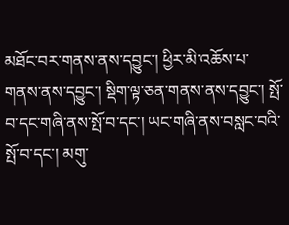མཐོང་བར་གནས་ནས་དབྱུང་། ཕྱིར་མི་འཆོས་པ་གནས་ནས་དབྱུང་། སྡིག་ལྟ་ཅན་གནས་ནས་དབྱུང་། སྤོ་བ་དང་གཞི་ནས་སྤོ་བ་དང་། ཡང་གཞི་ནས་བསླང་བའི་སྤོ་བ་དང་། མགུ་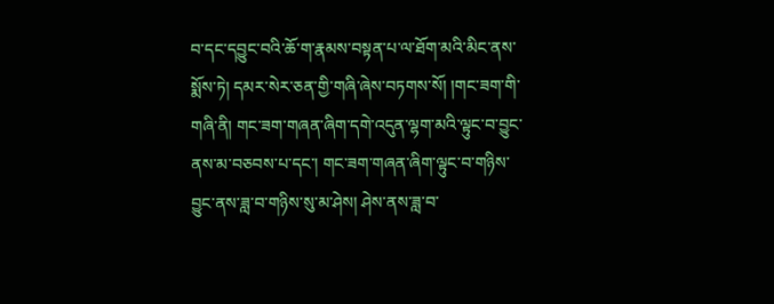བ་དང་དབྱུང་བའི་ཆོ་ག་རྣམས་བསྟན་པ་ལ་ཐོག་མའི་མིང་ནས་སྨོས་ཏེ། དམར་སེར་ཅན་གྱི་གཞི་ཞེས་བཏགས་སོ། །གང་ཟག་གི་གཞི་ནི། གང་ཟག་གཞན་ཞིག་དགེ་འདུན་ལྷག་མའི་ལྟུང་བ་བྱུང་ནས་མ་བཅབས་པ་དང་། གང་ཟག་གཞན་ཞིག་ལྟུང་བ་གཉིས་བྱུང་ནས་ཟླ་བ་གཉིས་སུ་མ་ཤེས། ཤེས་ནས་ཟླ་བ་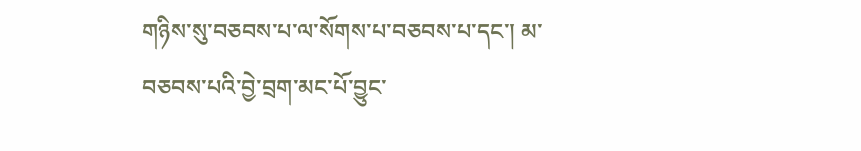གཉིས་སུ་བཅབས་པ་ལ་སོགས་པ་བཅབས་པ་དང་། མ་བཅབས་པའི་བྱེ་བྲག་མང་པོ་བྱུང་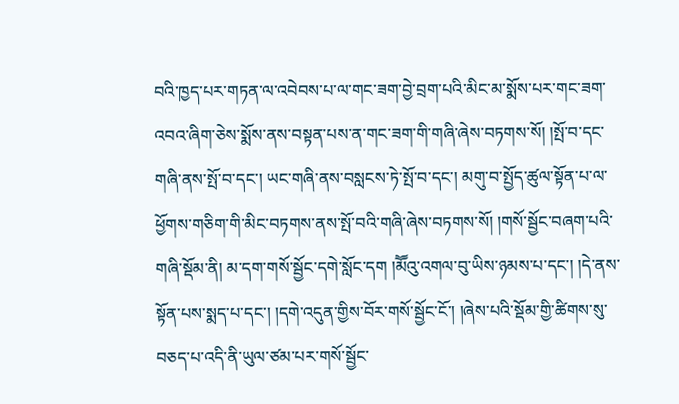བའི་ཁྱད་པར་གཏན་ལ་འབེབས་པ་ལ་གང་ཟག་བྱེ་བྲག་པའི་མིང་མ་སྨོས་པར་གང་ཟག་འབའ་ཞིག་ཅེས་སྨོས་ནས་བསྟན་པས་ན་གང་ཟག་གི་གཞི་ཞེས་བཏགས་སོ། །སྤོ་བ་དང་གཞི་ནས་སྤོ་བ་དང་། ཡང་གཞི་ནས་བསླངས་ཏེ་སྤོ་བ་དང་། མགུ་བ་སྤྱོད་ཚུལ་སྟོན་པ་ལ་ཕྱོགས་གཅིག་གི་མིང་བཏགས་ནས་སྤོ་བའི་གཞི་ཞེས་བཏགས་སོ། །གསོ་སྦྱོང་བཞག་པའི་གཞི་སྡོམ་ནི། མ་དག་གསོ་སྦྱོང་དགེ་སློང་དག །མཽའུ་འགལ་བུ་ཡིས་ཉམས་པ་དང་། །དེ་ནས་སྟོན་པས་སྨད་པ་དང་། །དགེ་འདུན་གྱིས་བོར་གསོ་སྦྱོང་ངོ་། །ཞེས་པའི་སྡོམ་གྱི་ཚིགས་སུ་བཅད་པ་འདི་ནི་ཡུལ་ཙམ་པར་གསོ་སྦྱོང་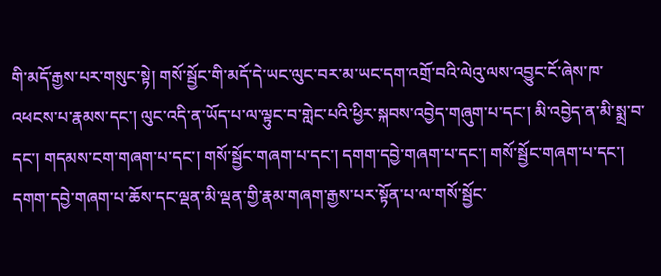གི་མདོ་རྒྱས་པར་གསུང་སྟེ། གསོ་སྦྱོང་གི་མདོ་དེ་ཡང་ལུང་བར་མ་ཡང་དག་འགྲོ་བའི་ལེའུ་ལས་འབྱུང་ངོ་ཞེས་ཁ་འཕངས་པ་རྣམས་དང་། ལུང་འདི་ན་ཡོད་པ་ལ་ལྟུང་བ་གླེང་པའི་ཕྱིར་སྐབས་འབྱེད་གཞུག་པ་དང་། མི་འབྱེད་ན་མི་སྨྲ་བ་དང་། གདམས་ངག་གཞག་པ་དང་། གསོ་སྦྱོང་གཞག་པ་དང་། དགག་དབྱེ་གཞག་པ་དང་། གསོ་སྦྱོང་གཞག་པ་དང་། དགག་དབྱེ་གཞག་པ་ཆོས་དང་ལྡན་མི་ལྡན་གྱི་རྣམ་གཞག་རྒྱས་པར་སྟོན་པ་ལ་གསོ་སྦྱོང་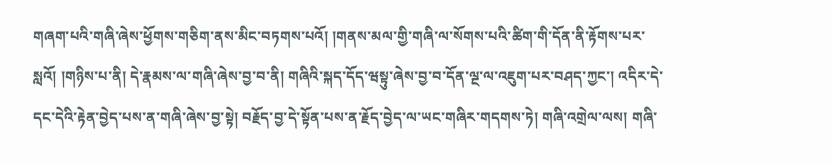གཞག་པའི་གཞི་ཞེས་ཕྱོགས་གཅིག་ནས་མིང་བཏགས་པའོ། །གནས་མལ་གྱི་གཞི་ལ་སོགས་པའི་ཚིག་གི་དོན་ནི་རྟོགས་པར་སླའོ། །གཉིས་པ་ནི། དེ་རྣམས་ལ་གཞི་ཞེས་བྱ་བ་ནི། གཞིའི་སྐད་དོད་ཝསྟུ་ཞེས་བྱ་བ་དོན་ལྔ་ལ་འཇུག་པར་བཤད་ཀྱང་། འདིར་དེ་དང་དེའི་རྟེན་བྱེད་པས་ན་གཞི་ཞེས་བྱ་སྟེ། བརྗོད་བྱ་དེ་སྟོན་པས་ན་རྗོད་བྱེད་ལ་ཡང་གཞིར་གདགས་ཏེ། གཞི་འགྲེལ་ལས། གཞི་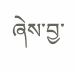ཞེས་བྱ་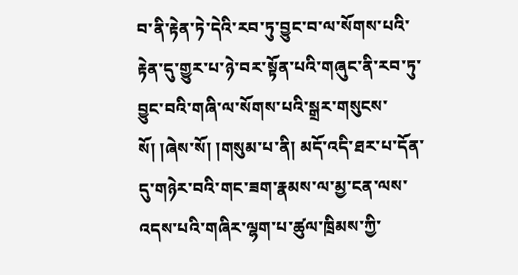བ་ནི་རྟེན་ཏེ་དེའི་རབ་ཏུ་བྱུང་བ་ལ་སོགས་པའི་རྟེན་དུ་གྱུར་པ་ཉེ་བར་སྟོན་པའི་གཞུང་ནི་རབ་ཏུ་བྱུང་བའི་གཞི་ལ་སོགས་པའི་སྒྲར་གསུངས་སོ། །ཞེས་སོ། །གསུམ་པ་ནི། མདོ་འདི་ཐར་པ་དོན་དུ་གཉེར་བའི་གང་ཟག་རྣམས་ལ་མྱ་ངན་ལས་འདས་པའི་གཞིར་ལྷག་པ་ཚུལ་ཁྲིམས་ཀྱི་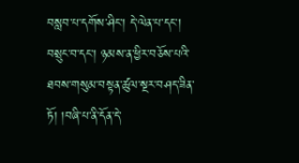བསླབ་པ་དགོས་ཤིང་། དེ་ལེན་པ་དང་། བསྲུང་བ་དང་། ཉམས་ན་ཕྱིར་བཅོས་པའི་ཐབས་གསུམ་བསྟན་ཚུལ་སྔར་བཤད་ཟིན་ཏོ། །བཞི་པ་ནི་དོན་དེ་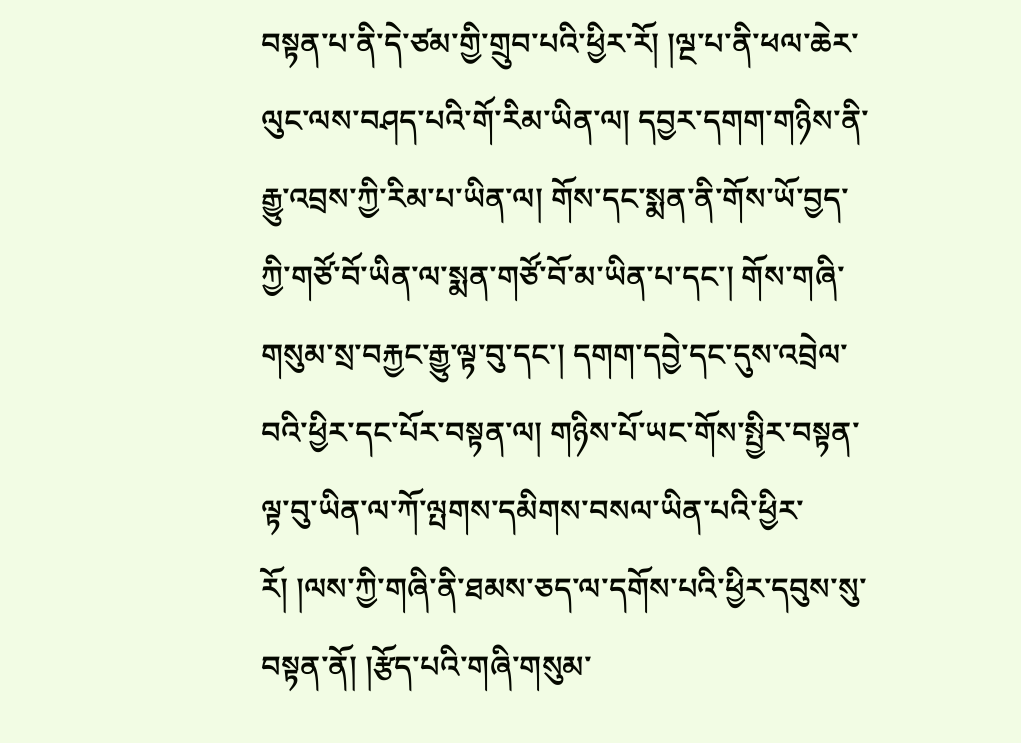བསྟན་པ་ནི་དེ་ཙམ་གྱི་གྲུབ་པའི་ཕྱིར་རོ། །ལྔ་པ་ནི་ཕལ་ཆེར་ལུང་ལས་བཤད་པའི་གོ་རིམ་ཡིན་ལ། དབྱར་དགག་གཉིས་ནི་རྒྱུ་འབྲས་ཀྱི་རིམ་པ་ཡིན་ལ། གོས་དང་སྨན་ནི་གོས་ཡོ་བྱད་ཀྱི་གཙོ་བོ་ཡིན་ལ་སྨན་གཙོ་བོ་མ་ཡིན་པ་དང་། གོས་གཞི་གསུམ་སྲ་བརྐྱང་རྒྱུ་ལྟ་བུ་དང་། དགག་དབྱེ་དང་དུས་འབྲེལ་བའི་ཕྱིར་དང་པོར་བསྟན་ལ། གཉིས་པོ་ཡང་གོས་སྤྱིར་བསྟན་ལྟ་བུ་ཡིན་ལ་ཀོ་ལྤགས་དམིགས་བསལ་ཡིན་པའི་ཕྱིར་རོ། །ལས་ཀྱི་གཞི་ནི་ཐམས་ཅད་ལ་དགོས་པའི་ཕྱིར་དབུས་སུ་བསྟན་ནོ། །རྩོད་པའི་གཞི་གསུམ་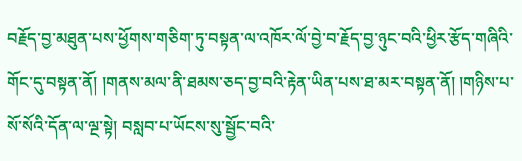བརྗོད་བྱ་མཐུན་པས་ཕྱོགས་གཅིག་ཏུ་བསྟན་ལ་འཁོར་ལོ་བྱེ་བ་རྗོད་བྱ་ཉུང་བའི་ཕྱིར་རྩོད་གཞིའི་གོང་དུ་བསྟན་ནོ། །གནས་མལ་ནི་ཐམས་ཅད་བྱ་བའི་རྟེན་ཡིན་པས་ཐ་མར་བསྟན་ནོ། །གཉིས་པ་སོ་སོའི་དོན་ལ་ལྔ་སྟེ། བསླབ་པ་ཡོངས་སུ་སྦྱོང་བའི་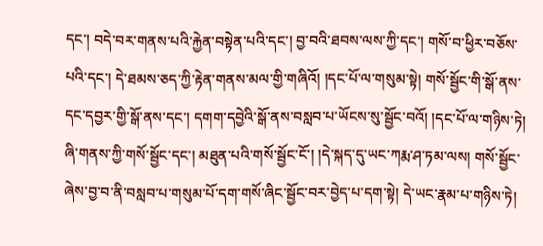དང་། བདེ་བར་གནས་པའི་རྐྱེན་བསྟེན་པའི་དང་། བྱ་བའི་ཐབས་ལས་ཀྱི་དང་། གསོ་བ་ཕྱིར་བཅོས་པའི་དང་། དེ་ཐམས་ཅད་ཀྱི་རྟེན་གནས་མལ་གྱི་གཞིའོ། །དང་པོ་ལ་གསུམ་སྟེ། གསོ་སྦྱོང་གི་སྒོ་ནས་དང་དབྱར་གྱི་སྒོ་ནས་དང་། དགག་དབྱེའི་སྒོ་ནས་བསླབ་པ་ཡོངས་སུ་སྦྱོང་བའོ། །དང་པོ་ལ་གཉིས་ཏེ། ཞི་གནས་ཀྱི་གསོ་སྦྱོང་དང་། མཐུན་པའི་གསོ་སྦྱོང་ངོ་། །དེ་སྐད་དུ་ཡང་ཀརྨ་ཤ་ཏམ་ལས། གསོ་སྦྱོང་ཞེས་བྱ་བ་ནི་བསླབ་པ་གསུམ་པོ་དག་གསོ་ཞིང་སྦྱོང་བར་བྱེད་པ་དག་སྟེ། དེ་ཡང་རྣམ་པ་གཉིས་ཏེ།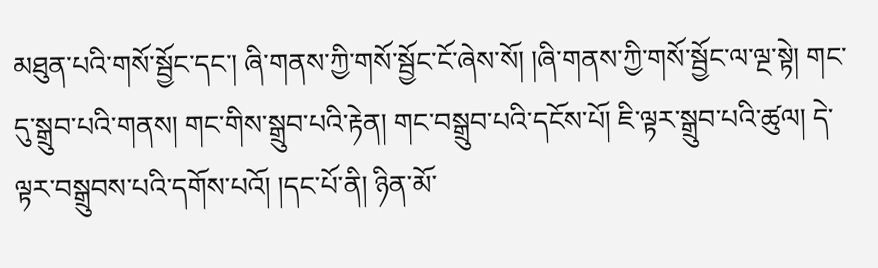མཐུན་པའི་གསོ་སྦྱོང་དང་། ཞི་གནས་ཀྱི་གསོ་སྦྱོང་ངོ་ཞེས་སོ། །ཞི་གནས་ཀྱི་གསོ་སྦྱོང་ལ་ལྔ་སྟེ། གང་དུ་སྒྲུབ་པའི་གནས། གང་གིས་སྒྲུབ་པའི་རྟེན། གང་བསྒྲུབ་པའི་དངོས་པོ། ཇི་ལྟར་སྒྲུབ་པའི་ཚུལ། དེ་ལྟར་བསྒྲུབས་པའི་དགོས་པའོ། །དང་པོ་ནི། ཉིན་མོ་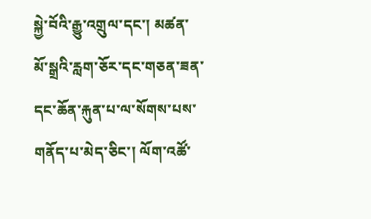སྐྱེ་བོའི་རྒྱུ་འགྲུལ་དང་། མཚན་མོ་སྒྲའི་རླག་ཅོར་དང་གཅན་ཟན་དང་ཆོན་རྐུན་པ་ལ་སོགས་པས་གནོད་པ་མེད་ཅིང་། ལོག་འཚོ་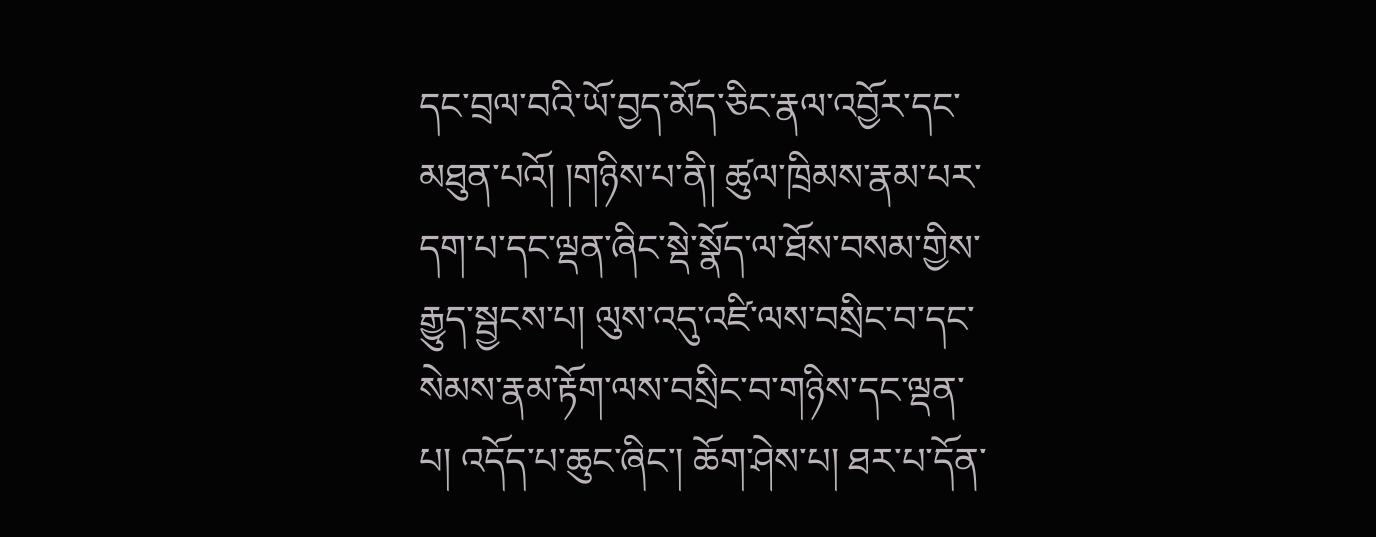དང་བྲལ་བའི་ཡོ་བྱད་མོད་ཅིང་རྣལ་འབྱོར་དང་མཐུན་པའོ། །གཉིས་པ་ནི། ཚུལ་ཁྲིམས་རྣམ་པར་དག་པ་དང་ལྡན་ཞིང་སྡེ་སྣོད་ལ་ཐོས་བསམ་གྱིས་རྒྱུད་སྦྱངས་པ། ལུས་འདུ་འཛི་ལས་བསྲིང་བ་དང་སེམས་རྣམ་རྟོག་ལས་བསྲིང་བ་གཉིས་དང་ལྡན་པ། འདོད་པ་ཆུང་ཞིང་། ཆོག་ཤེས་པ། ཐར་པ་དོན་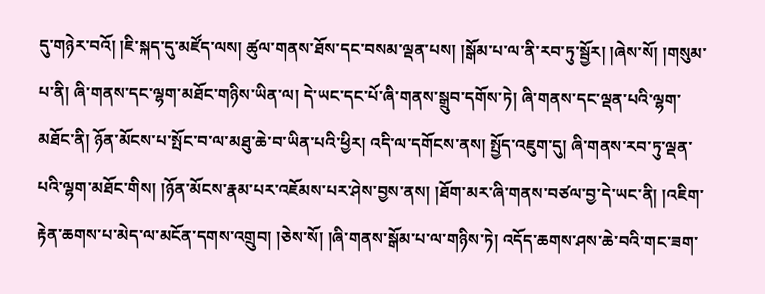དུ་གཉེར་བའོ། །ཇི་སྐད་དུ་མཛོད་ལས། ཚུལ་གནས་ཐོས་དང་བསམ་ལྡན་པས། །སྒོམ་པ་ལ་ནི་རབ་ཏུ་སྦྱོར། །ཞེས་སོ། །གསུམ་པ་ནི། ཞི་གནས་དང་ལྷག་མཐོང་གཉིས་ཡིན་ལ། དེ་ཡང་དང་པོ་ཞི་གནས་སྒྲུབ་དགོས་ཏེ། ཞི་གནས་དང་ལྡན་པའི་ལྷག་མཐོང་ནི། ཉོན་མོངས་པ་སྤོང་བ་ལ་མཐུ་ཆེ་བ་ཡིན་པའི་ཕྱིར། འདི་ལ་དགོངས་ནས། སྤྱོད་འཇུག་དུ། ཞི་གནས་རབ་ཏུ་ལྡན་པའི་ལྷག་མཐོང་གིས། །ཉོན་མོངས་རྣམ་པར་འཇོམས་པར་ཤེས་བྱས་ནས། །ཐོག་མར་ཞི་གནས་བཙལ་བྱ་དེ་ཡང་ནི། །འཇིག་རྟེན་ཆགས་པ་མེད་ལ་མངོན་དགས་འགྲུབ། །ཅེས་སོ། །ཞི་གནས་སྒོམ་པ་ལ་གཉིས་ཏེ། འདོད་ཆགས་ཤས་ཆེ་བའི་གང་ཟག་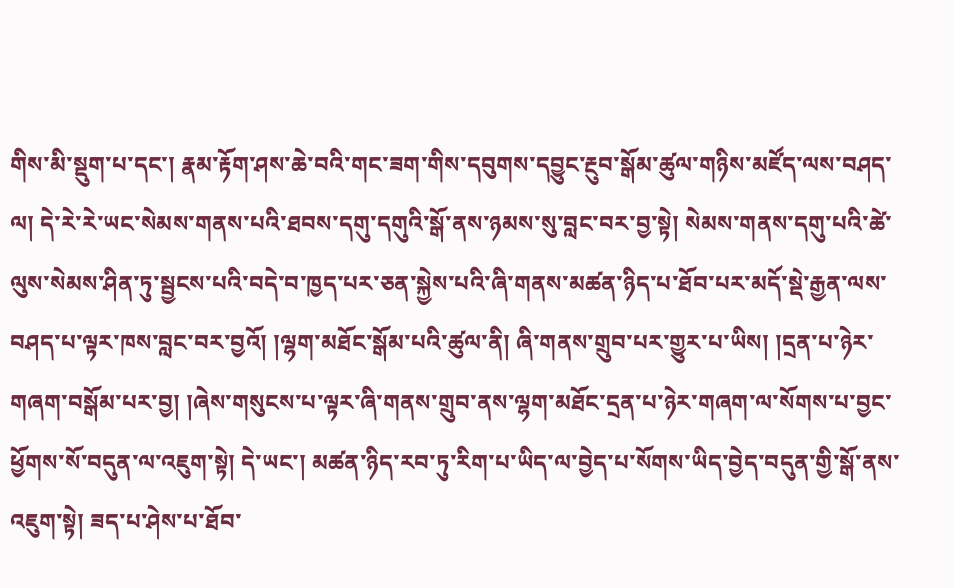གིས་མི་སྡུག་པ་དང་། རྣམ་རྟོག་ཤས་ཆེ་བའི་གང་ཟག་གིས་དབུགས་དབྱུང་རྔུབ་སྒོམ་ཚུལ་གཉིས་མཛོད་ལས་བཤད་ལ། དེ་རེ་རེ་ཡང་སེམས་གནས་པའི་ཐབས་དགུ་དགུའི་སྒོ་ནས་ཉམས་སུ་བླང་བར་བྱ་སྟེ། སེམས་གནས་དགུ་པའི་ཚེ་ལུས་སེམས་ཤིན་ཏུ་སྦྱངས་པའི་བདེ་བ་ཁྱད་པར་ཅན་སྐྱེས་པའི་ཞི་གནས་མཚན་ཉིད་པ་ཐོབ་པར་མདོ་སྡེ་རྒྱན་ལས་བཤད་པ་ལྟར་ཁས་བླང་བར་བྱའོ། །ལྷག་མཐོང་སྒོམ་པའི་ཚུལ་ནི། ཞི་གནས་གྲུབ་པར་གྱུར་པ་ཡིས། །དྲན་པ་ཉེར་གཞག་བསྒོམ་པར་བྱ། །ཞེས་གསུངས་པ་ལྟར་ཞི་གནས་གྲུབ་ནས་ལྷག་མཐོང་དྲན་པ་ཉེར་གཞག་ལ་སོགས་པ་བྱང་ཕྱོགས་སོ་བདུན་ལ་འཇུག་སྟེ། དེ་ཡང་། མཚན་ཉིད་རབ་ཏུ་རིག་པ་ཡིད་ལ་བྱེད་པ་སོགས་ཡིད་བྱེད་བདུན་གྱི་སྒོ་ནས་འཇུག་སྟེ། ཟད་པ་ཤེས་པ་ཐོབ་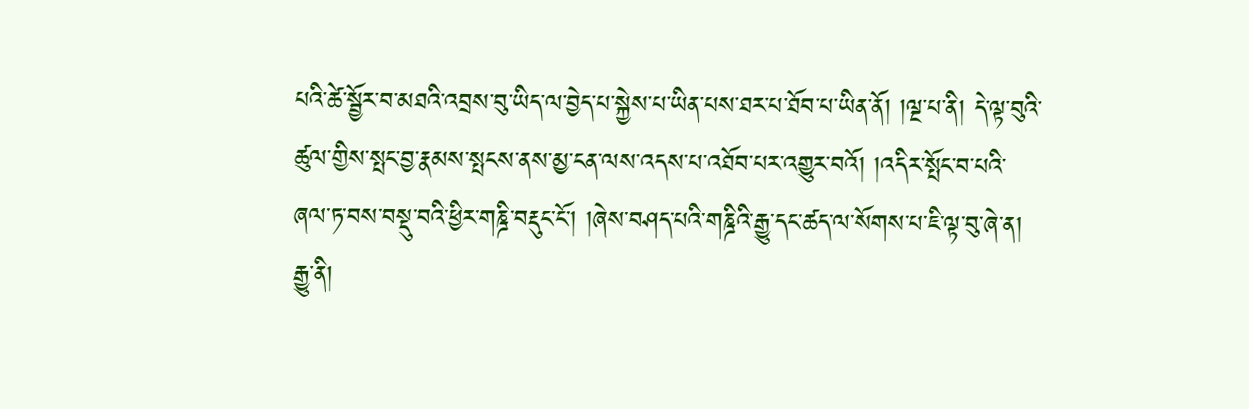པའི་ཚེ་སྦྱོར་བ་མཐའི་འབྲས་བུ་ཡིད་ལ་བྱེད་པ་སྐྱེས་པ་ཡིན་པས་ཐར་པ་ཐོབ་པ་ཡིན་ནོ། །ལྔ་པ་ནི། དེ་ལྟ་བུའི་ཚུལ་གྱིས་སྤང་བྱ་རྣམས་སྤངས་ནས་མྱ་ངན་ལས་འདས་པ་འཐོབ་པར་འགྱུར་བའོ། །འདིར་སྤོང་བ་པའི་ཞལ་ཏ་བས་བསྡུ་བའི་ཕྱིར་གཎྜི་བརྡུང་ངོ་། །ཞེས་བཤད་པའི་གཎྜིའི་རྒྱུ་དང་ཚད་ལ་སོགས་པ་ཇི་ལྟ་བུ་ཞེ་ན། རྒྱུ་ནི།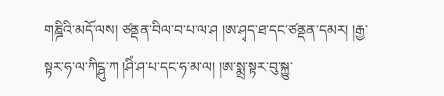གཎྜིའི་མདོ་ལས། ཙནྡན་བིལ་བ་པ་ལ་ཤ །ཨ་ཤྭད་ཐ་དང་ཙནྡན་དམར། །རྒྱ་སྟར་ཧ་ལ་ཀིངྴུ་ཀ །ཤིཾ་ཤ་པ་དང་ཧ་མ་ལ། །ཨ་སྨྲ་སྟར་བུ་སྐྱུ་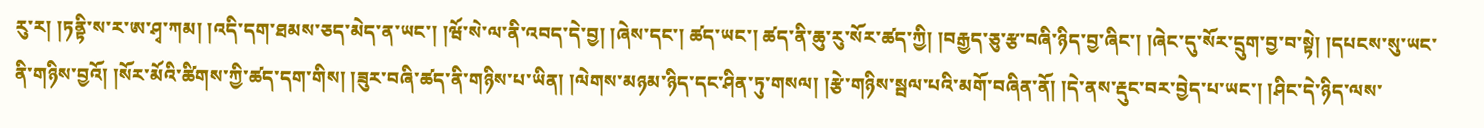རུ་ར། །ཏནྟི་ས་ར་ཨ་ཤྭ་ཀམ། །འདི་དག་ཐམས་ཅད་མེད་ན་ཡང་། །ཝོ་སེ་ལ་ནི་འབད་དེ་བྱ། །ཞེས་དང་། ཚད་ཡང་། ཚད་ནི་ཆུ་རུ་སོར་ཚད་ཀྱི། །བརྒྱད་ཅུ་རྩ་བཞི་ཉིད་བྱ་ཞིང་། །ཞེང་དུ་སོར་དྲུག་བྱ་བ་སྟེ། །དཔངས་སུ་ཡང་ནི་གཉིས་བྱའོ། །སོར་མོའི་ཚིགས་ཀྱི་ཚད་དག་གིས། །ཟུར་བཞི་ཚད་ནི་གཉིས་པ་ཡིན། །ལེགས་མཉམ་ཉིད་དང་ཤིན་ཏུ་གསལ། །རྩེ་གཉིས་སྦལ་པའི་མགོ་བཞིན་ནོ། །དེ་ནས་རྡུང་བར་བྱེད་པ་ཡང་། །ཤིང་དེ་ཉིད་ལས་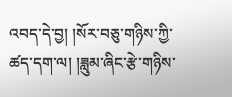འབད་དེ་བྱ། །སོར་བཅུ་གཉིས་ཀྱི་ཚད་དག་ལ། །ཟླུམ་ཞིང་རྩེ་གཉིས་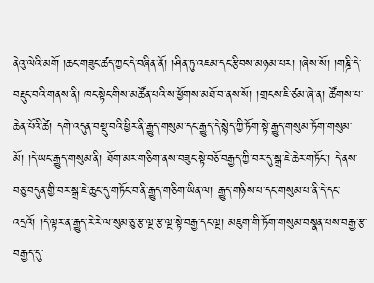ནེའུ་ལེའི་མགོ །ཆང་གཟུང་ཚད་ཀྱང་དེ་བཞིན་ནོ། །ཤིན་ཏུ་འཇམ་དང་རྩིབས་མཉམ་པར། །ཞེས་སོ། །གཎྜི་དེ་བརྡུང་བའི་གནས་ནི། ཁང་སྟེང་གིས་མཚོན་པའི་ས་ཕྱོགས་མཐོ་བ་ནས་སོ། །གྲངས་ཇི་ཙམ་ཞེ་ན། ཚོགས་པ་ཆེན་པོའི་ཚེ། དགེ་འདུན་བསྡུ་བའི་ཕྱིར་ནི་རྒྱུད་གསུམ་དང་རྒྱུད་དེ་སྙེད་ཀྱི་ཏོག་སྟེ་རྒྱུད་གསུམ་ཏོག་གསུམ་མོ། །དེ་ཡང་རྒྱུད་གསུམ་ནི། ཐོག་མར་གཅིག་ནས་བཟུང་སྟེ་བཅོ་བརྒྱད་ཀྱི་བར་དུ་སྒྲ་ཇེ་ཆེར་གཏོང་། དེ་ནས་བཅུ་བདུན་གྱི་བར་སྒྲ་ཇེ་ཆུང་དུ་གཏོང་བ་ནི་རྒྱུད་གཅིག་ཡིན་ལ། རྒྱུད་གཉིས་པ་དང་གསུམ་པ་ནི་དེ་དང་འདྲའོ། །དེ་ལྟར་ན་རྒྱུད་རེ་རེ་ལ་སུམ་ཅུ་རྩ་ལྔ་རྩ་ལྔ་སྟེ་བརྒྱ་དང་ལྔ། མཇུག་གི་ཏོག་གསུམ་བསྣན་པས་བརྒྱ་རྩ་བརྒྱད་དུ་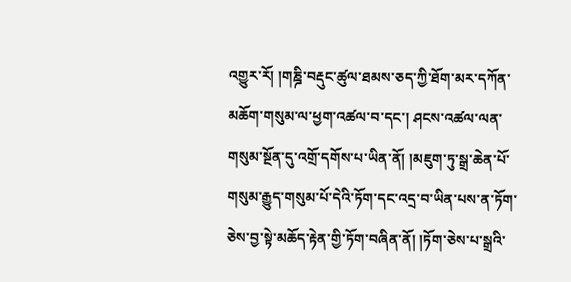འགྱུར་རོ། །གཎྜི་བརྡུང་ཚུལ་ཐམས་ཅད་ཀྱི་ཐོག་མར་དཀོན་མཆོག་གསུམ་ལ་ཕྱག་འཚལ་བ་དང་། ཤངས་འཚལ་ལན་གསུམ་སྔོན་དུ་འགྲོ་དགོས་པ་ཡིན་ནོ། །མཇུག་ཏུ་སྒྲ་ཆེན་པོ་གསུམ་རྒྱུད་གསུམ་པོ་དེའི་ཏོག་དང་འདྲ་བ་ཡིན་པས་ན་ཏོག་ཅེས་བྱ་སྟེ་མཆོད་རྟེན་གྱི་ཏོག་བཞིན་ནོ། །ཏོག་ཅེས་པ་སྒྲའི་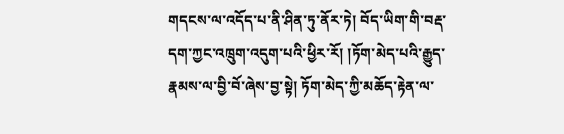གདངས་ལ་འདོད་པ་ནི་ཤིན་ཏུ་ནོར་ཏེ། བོད་ཡིག་གི་བརྡ་དག་ཀྱང་འཁྲུག་འདུག་པའི་ཕྱིར་རོ། །ཏོག་མེད་པའི་རྒྱུད་རྣམས་ལ་བྱི་བོ་ཞེས་བྱ་སྟེ། ཏོག་མེད་ཀྱི་མཆོད་རྟེན་ལ་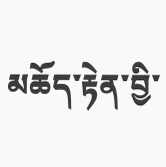མཆོད་རྟེན་བྱི་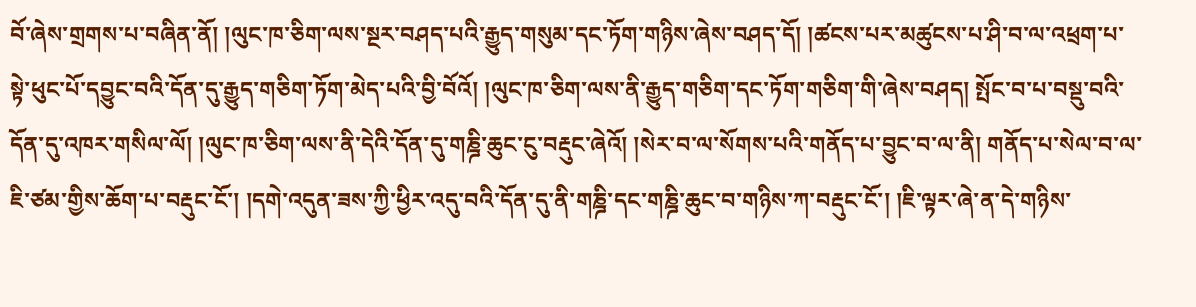བོ་ཞེས་གྲགས་པ་བཞིན་ནོ། །ལུང་ཁ་ཅིག་ལས་སྔར་བཤད་པའི་རྒྱུད་གསུམ་དང་ཏོག་གཉིས་ཞེས་བཤད་དོ། །ཚངས་པར་མཚུངས་པ་ཤི་བ་ལ་འཕྲག་པ་སྟེ་ཕུང་པོ་དབྱུང་བའི་དོན་དུ་རྒྱུད་གཅིག་ཏོག་མེད་པའི་བྱི་བོའོ། །ལུང་ཁ་ཅིག་ལས་ནི་རྒྱུད་གཅིག་དང་ཏོག་གཅིག་གི་ཞེས་བཤད། སྤོང་བ་པ་བསྡུ་བའི་དོན་དུ་འཁར་གསིལ་ལོ། །ལུང་ཁ་ཅིག་ལས་ནི་དེའི་དོན་དུ་གཎྜི་ཆུང་ངུ་བརྡུང་ཞེའོ། །སེར་བ་ལ་སོགས་པའི་གནོད་པ་བྱུང་བ་ལ་ནི། གནོད་པ་སེལ་བ་ལ་ཇི་ཙམ་གྱིས་ཆོག་པ་བརྡུང་ངོ་། །དགེ་འདུན་ཟས་ཀྱི་ཕྱིར་འདུ་བའི་དོན་དུ་ནི་གཎྜི་དང་གཎྜི་ཆུང་བ་གཉིས་ཀ་བརྡུང་ངོ་། །ཇི་ལྟར་ཞེ་ན་དེ་གཉིས་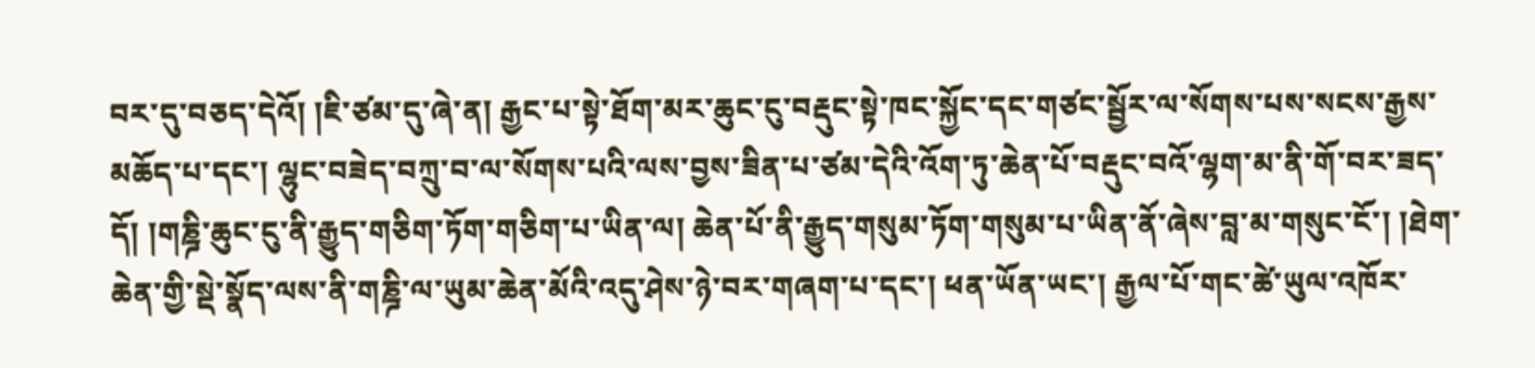བར་དུ་བཅད་དེའོ། །ཇི་ཙམ་དུ་ཞེ་ན། རྒྱང་པ་སྟེ་ཐོག་མར་ཆུང་ངུ་བརྡུང་སྟེ་ཁང་སྐྱོང་དང་གཙང་སྦྱོར་ལ་སོགས་པས་སངས་རྒྱས་མཆོད་པ་དང་། ལྷུང་བཟེད་བཀྲུ་བ་ལ་སོགས་པའི་ལས་བྱས་ཟིན་པ་ཙམ་དེའི་འོག་ཏུ་ཆེན་པོ་བརྡུང་བའོ་ལྷག་མ་ནི་གོ་བར་ཟད་དོ། །གཎྜི་ཆུང་ངུ་ནི་རྒྱུད་གཅིག་ཏོག་གཅིག་པ་ཡིན་ལ། ཆེན་པོ་ནི་རྒྱུད་གསུམ་ཏོག་གསུམ་པ་ཡིན་ནོ་ཞེས་བླ་མ་གསུང་ངོ་། །ཐེག་ཆེན་གྱི་སྡེ་སྣོད་ལས་ནི་གཎྜི་ལ་ཡུམ་ཆེན་མོའི་འདུ་ཤེས་ཉེ་བར་གཞག་པ་དང་། ཕན་ཡོན་ཡང་། རྒྱལ་པོ་གང་ཚེ་ཡུལ་འཁོར་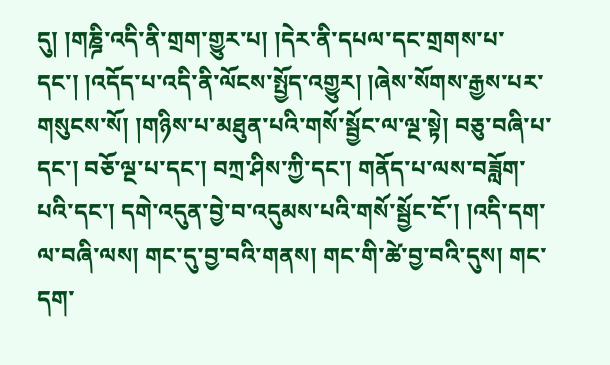དུ། །གཎྜི་འདི་ནི་གྲག་གྱུར་པ། །དེར་ནི་དཔལ་དང་གྲགས་པ་དང་། །འདོད་པ་འདི་ནི་ལོངས་སྤྱོད་འགྱུར། །ཞེས་སོགས་རྒྱས་པར་གསུངས་སོ། །གཉིས་པ་མཐུན་པའི་གསོ་སྦྱོང་ལ་ལྔ་སྟེ། བཅུ་བཞི་པ་དང་། བཅོ་ལྔ་པ་དང་། བཀྲ་ཤིས་ཀྱི་དང་། གནོད་པ་ལས་བཟློག་པའི་དང་། དགེ་འདུན་བྱེ་བ་འདུམས་པའི་གསོ་སྦྱོང་ངོ་། །འདི་དག་ལ་བཞི་ལས། གང་དུ་བྱ་བའི་གནས། གང་གི་ཚེ་བྱ་བའི་དུས། གང་དག་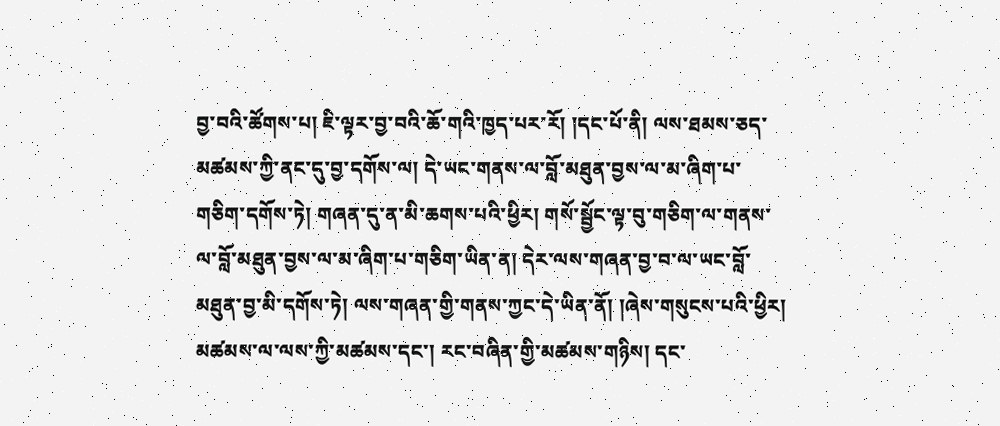བྱ་བའི་ཚོགས་པ། ཇི་ལྟར་བྱ་བའི་ཆོ་གའི་ཁྱད་པར་རོ། །དང་པོ་ནི། ལས་ཐམས་ཅད་མཚམས་ཀྱི་ནང་དུ་བྱ་དགོས་ལ། དེ་ཡང་གནས་ལ་བློ་མཐུན་བྱས་ལ་མ་ཞིག་པ་གཅིག་དགོས་ཏེ། གཞན་དུ་ན་མི་ཆགས་པའི་ཕྱིར། གསོ་སྦྱོང་ལྟ་བུ་གཅིག་ལ་གནས་ལ་བློ་མཐུན་བྱས་ལ་མ་ཞིག་པ་གཅིག་ཡིན་ན། དེར་ལས་གཞན་བྱ་བ་ལ་ཡང་བློ་མཐུན་བྱ་མི་དགོས་ཏེ། ལས་གཞན་གྱི་གནས་ཀྱང་དེ་ཡིན་ནོ། །ཞེས་གསུངས་པའི་ཕྱིར། མཚམས་ལ་ལས་ཀྱི་མཚམས་དང་། རང་བཞིན་གྱི་མཚམས་གཉིས། དང་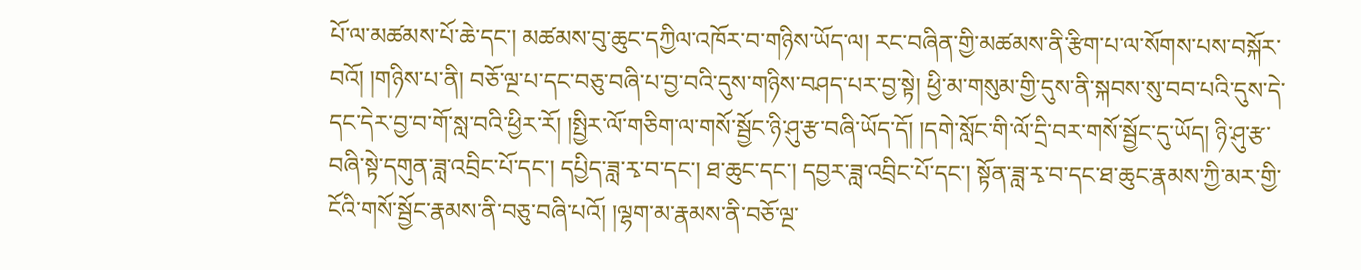པོ་ལ་མཚམས་པོ་ཆེ་དང་། མཚམས་བུ་ཆུང་དཀྱིལ་འཁོར་བ་གཉིས་ཡོད་ལ། རང་བཞིན་གྱི་མཚམས་ནི་རྩིག་པ་ལ་སོགས་པས་བསྐོར་བའོ། །གཉིས་པ་ནི། བཅོ་ལྔ་པ་དང་བཅུ་བཞི་པ་བྱ་བའི་དུས་གཉིས་བཤད་པར་བྱ་སྟེ། ཕྱི་མ་གསུམ་གྱི་དུས་ནི་སྐབས་སུ་བབ་པའི་དུས་དེ་དང་དེར་བྱ་བ་གོ་སླ་བའི་ཕྱིར་རོ། །སྤྱིར་ལོ་གཅིག་ལ་གསོ་སྦྱོང་ཉི་ཤུ་རྩ་བཞི་ཡོད་དོ། །དགེ་སློང་གི་ལོ་དྲི་བར་གསོ་སྦྱོང་དུ་ཡོད། ཉི་ཤུ་རྩ་བཞི་སྟེ་དགུན་ཟླ་འབྲིང་པོ་དང་། དཔྱིད་ཟླ་རྭ་བ་དང་། ཐ་ཆུང་དང་། དབྱར་ཟླ་འབྲིང་པོ་དང་། སྟོན་ཟླ་རྭ་བ་དང་ཐ་ཆུང་རྣམས་ཀྱི་མར་གྱི་ངོའི་གསོ་སྦྱོང་རྣམས་ནི་བཅུ་བཞི་པའོ། །ལྷག་མ་རྣམས་ནི་བཅོ་ལྔ་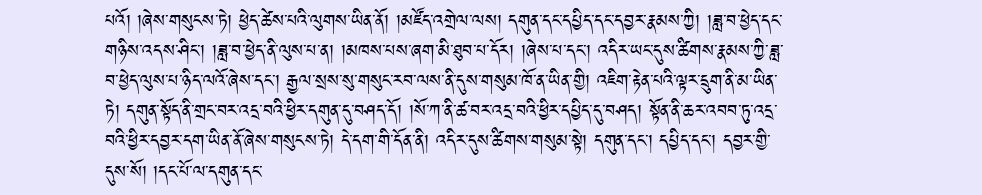པའོ། །ཞེས་གསུངས་ཏེ། ཕྱེད་ཚེས་པའི་ལུགས་ཡིན་ནོ། །མཛོད་འགྲེལ་ལས། དགུན་དང་དཔྱིད་དང་དབྱར་རྣམས་ཀྱི། །ཟླ་བ་ཕྱེད་དང་གཉིས་འདས་ཤིང་། །ཟླ་བ་ཕྱེད་ནི་ལུས་པ་ན། །མཁས་པས་ཞག་མི་ཐུབ་པ་དོར། །ཞེས་པ་དང་། འདིར་ཡང་དུས་ཚིགས་རྣམས་ཀྱི་ཟླ་བ་ཕྱེད་ལུས་པ་ཉིད་ལའོ་ཞེས་དང་། རྒྱལ་སྲས་སུ་གསུང་རབ་ལས་ནི་དུས་གསུམ་ཁོ་ན་ཡིན་གྱི། འཇིག་རྟེན་པའི་ལྟར་དྲུག་ནི་མ་ཡིན་ཏེ། དགུན་སྟོད་ནི་གྲང་བར་འདྲ་བའི་ཕྱིར་དགུན་དུ་བཤད་དོ། །སོ་ཀ་ནི་ཚ་བར་འདྲ་བའི་ཕྱིར་དཔྱིད་དུ་བཤད། སྟོན་ནི་ཆར་འབབ་ཏུ་འདྲ་བའི་ཕྱིར་དབྱར་དག་ཡིན་ནོ་ཞེས་གསུངས་ཏེ། དེ་དག་གི་དོན་ནི། འདིར་དུས་ཚིགས་གསུམ་སྟེ། དགུན་དང་། དཔྱིད་དང་། དབྱར་གྱི་དུས་སོ། །དང་པོ་ལ་དགུན་དང་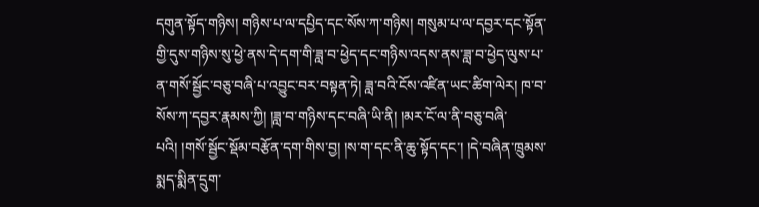དགུན་སྟོད་གཉིས། གཉིས་པ་ལ་དཔྱིད་དང་སོས་ཀ་གཉིས། གསུམ་པ་ལ་དབྱར་དང་སྟོན་གྱི་དུས་གཉིས་སུ་ཕྱེ་ནས་དེ་དག་གི་ཟླ་བ་ཕྱེད་དང་གཉིས་འདས་ནས་ཟླ་བ་ཕྱེད་ལུས་པ་ན་གསོ་སྦྱོང་བཅུ་བཞི་པ་འབྱུང་བར་བསྟན་ཏེ། ཟླ་བའི་ངོས་འཛིན་ཡང་ཚིག་ལེར། ཁ་བ་སོས་ཀ་དབྱར་རྣམས་ཀྱི། །ཟླ་བ་གཉིས་དང་བཞི་ཡི་ནི། །མར་ངོ་ལ་ནི་བཅུ་བཞི་པའི། །གསོ་སྦྱོང་སྡོམ་བརྩོན་དག་གིས་བྱ། །ས་ག་དང་ནི་ཆུ་སྟོད་དང་། །དེ་བཞིན་ཁྲུམས་སྨད་སྨིན་དྲུག་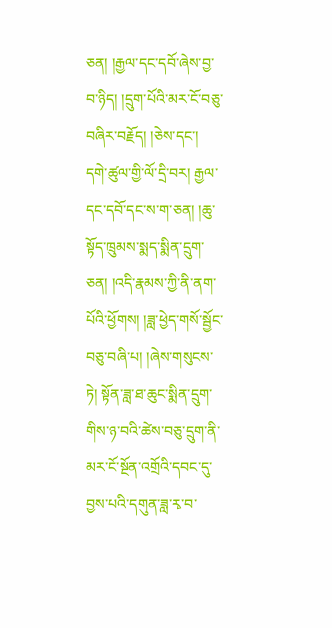ཅན། །རྒྱལ་དང་དབོ་ཞེས་བྱ་བ་ཉིད། །དྲུག་པོའི་མར་ངོ་བཅུ་བཞིར་བརྗོད། །ཅེས་དང་། དགེ་ཚུལ་གྱི་ལོ་དྲི་བར། རྒྱལ་དང་དབོ་དང་ས་ག་ཅན། །ཆུ་སྟོད་ཁྲུམས་སྨད་སྨིན་དྲུག་ཅན། །འདི་རྣམས་ཀྱི་ནི་ནག་པོའི་ཕྱོགས། །ཟླ་ཕྱེད་གསོ་སྦྱོང་བཅུ་བཞི་པ། །ཞེས་གསུངས་ཏེ། སྟོན་ཟླ་ཐ་ཆུང་སྨིན་དྲུག་གིས་ཉ་བའི་ཚེས་བཅུ་དྲུག་ནི་མར་ངོ་སྔོན་འགྲོའི་དབང་དུ་བྱས་པའི་དགུན་ཟླ་རྭ་བ་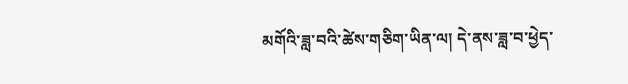མགོའི་ཟླ་བའི་ཚེས་གཅིག་ཡིན་ལ། དེ་ནས་ཟླ་བ་ཕྱེད་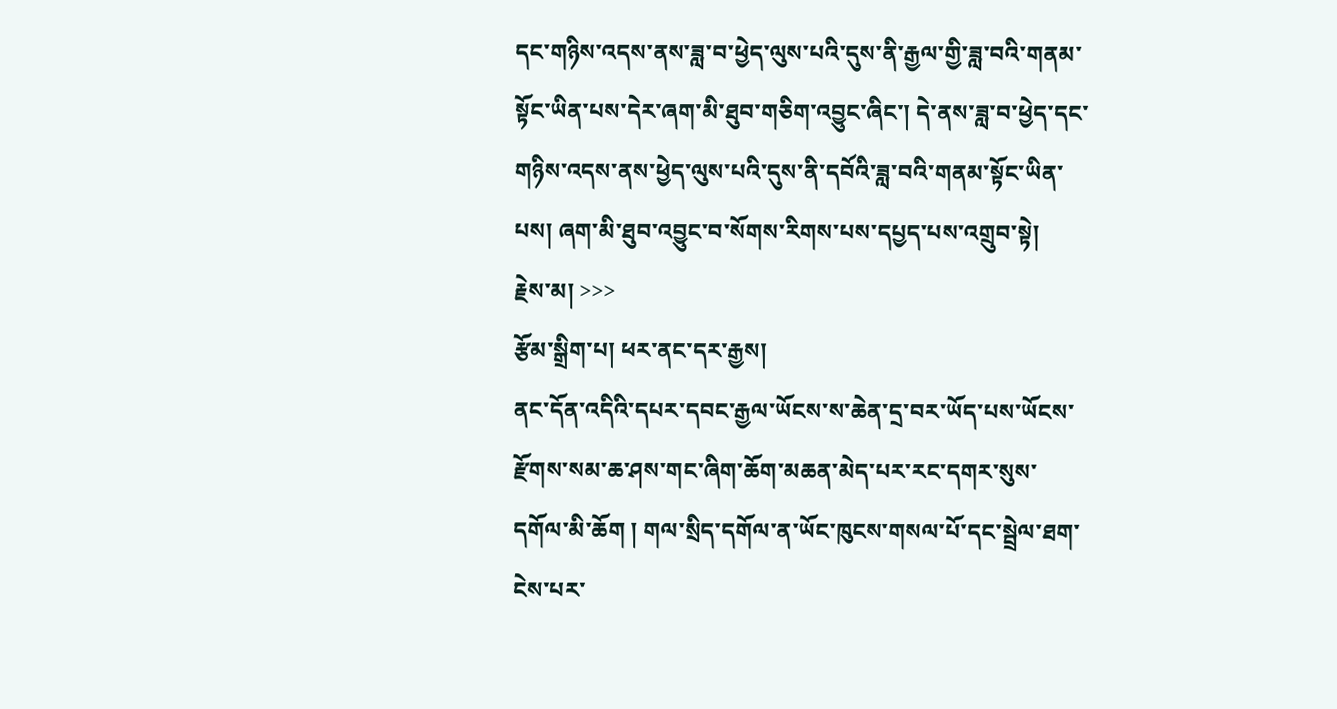དང་གཉིས་འདས་ནས་ཟླ་བ་ཕྱེད་ལུས་པའི་དུས་ནི་རྒྱལ་གྱི་ཟླ་བའི་གནམ་སྟོང་ཡིན་པས་དེར་ཞག་མི་ཐུབ་གཅིག་འབྱུང་ཞིང་། དེ་ནས་ཟླ་བ་ཕྱེད་དང་གཉིས་འདས་ནས་ཕྱེད་ལུས་པའི་དུས་ནི་དབོའི་ཟླ་བའི་གནམ་སྟོང་ཡིན་པས། ཞག་མི་ཐུབ་འབྱུང་བ་སོགས་རིགས་པས་དཔྱད་པས་འགྲུབ་སྟེ།                   རྗེས་མ། >>>
རྩོམ་སྒྲིག་པ། ཕར་ནང་དར་རྒྱས།
ནང་དོན་འདིའི་དཔར་དབང་རྒྱལ་ཡོངས་ས་ཆེན་དྲ་བར་ཡོད་པས་ཡོངས་རྫོགས་སམ་ཆ་ཤས་གང་ཞིག་ཆོག་མཆན་མེད་པར་རང་དགར་སུས་དགོལ་མི་ཆོག ། གལ་སྲིད་དགོལ་ན་ཡོང་ཁུངས་གསལ་པོ་དང་སྦྲེལ་ཐག་ངེས་པར་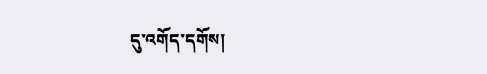དུ་འགོད་དགོས།